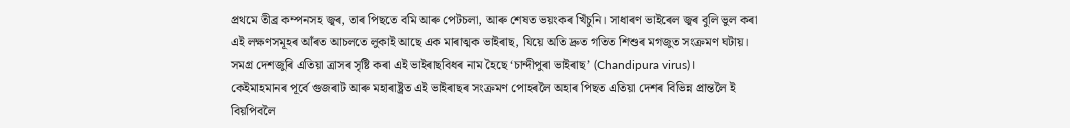প্রথমে তীব্র কম্পনসহ জ্বৰ, তাৰ পিছতে বমি আৰু পেটচলা, আৰু শেষত ভয়ংকৰ খিঁচুনি। সাধাৰণ ভাইৰেল জ্বৰ বুলি ভুল কৰা এই লক্ষণসমূহৰ আঁৰত আচলতে লুকাই আছে এক মাৰাত্মক ভাইৰাছ, যিয়ে অতি দ্ৰুত গতিত শিশুৰ মগজুত সংক্ৰমণ ঘটায়। সমগ্ৰ দেশজুৰি এতিয়া ত্ৰাসৰ সৃষ্টি কৰা এই ভাইৰাছবিধৰ নাম হৈছে ‘চান্দীপুৰা ভাইৰাছ’ (Chandipura virus)।
কেইমাহমানৰ পূৰ্বে গুজৰাট আৰু মহাৰাষ্ট্ৰত এই ভাইৰাছৰ সংক্ৰমণ পোহৰলৈ অহাৰ পিছত এতিয়া দেশৰ বিভিন্ন প্ৰান্তলৈ ই বিয়পিবলৈ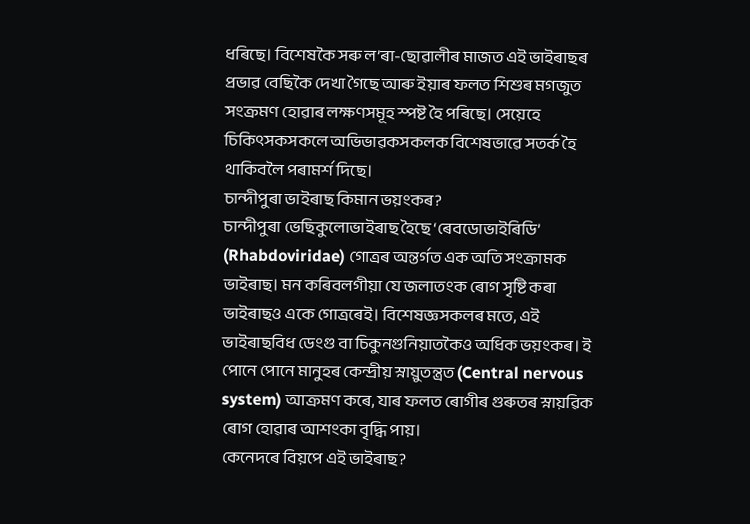ধৰিছে। বিশেষকৈ সৰু ল’ৰা-ছোৱালীৰ মাজত এই ভাইৰাছৰ প্ৰভাৱ বেছিকৈ দেখা গৈছে আৰু ইয়াৰ ফলত শিশুৰ মগজুত সংক্ৰমণ হোৱাৰ লক্ষণসমূহ স্পষ্ট হৈ পৰিছে। সেয়েহে চিকিৎসকসকলে অভিভাৱকসকলক বিশেষভাৱে সতৰ্ক হৈ থাকিবলৈ পৰামৰ্শ দিছে।
চান্দীপুৰা ভাইৰাছ কিমান ভয়ংকৰ?
চান্দীপুৰা ভেছিকুলোভাইৰাছ হৈছে ‘ৰেবডোভাইৰিডি’ (Rhabdoviridae) গোত্ৰৰ অন্তৰ্গত এক অতি সংক্ৰামক ভাইৰাছ। মন কৰিবলগীয়া যে জলাতংক ৰোগ সৃষ্টি কৰা ভাইৰাছও একে গোত্ৰৰেই। বিশেষজ্ঞসকলৰ মতে, এই ভাইৰাছবিধ ডেংগু বা চিকুনগুনিয়াতকৈও অধিক ভয়ংকৰ। ই পোনে পোনে মানুহৰ কেন্দ্ৰীয় স্নায়ুতন্ত্ৰত (Central nervous system) আক্ৰমণ কৰে, যাৰ ফলত ৰোগীৰ গুৰুতৰ স্নায়ৱিক ৰোগ হোৱাৰ আশংকা বৃদ্ধি পায়।
কেনেদৰে বিয়পে এই ভাইৰাছ?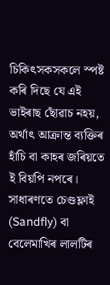চিকিৎসকসকলে স্পষ্ট কৰি দিছে যে এই ভাইৰাছ ছোঁৱাচ নহয়, অৰ্থাৎ আক্ৰান্ত ব্যক্তিৰ হাঁচি বা কাহৰ জৰিয়তে ই বিয়পি নপৰে। সাধাৰণতে চেণ্ডফ্লাই (Sandfly) বা বেলেমাখিৰ লালটিৰ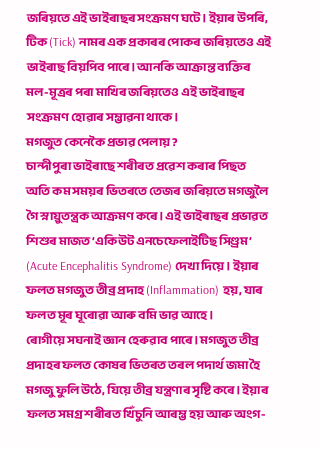জৰিয়তে এই ভাইৰাছৰ সংক্ৰমণ ঘটে। ইয়াৰ উপৰি, টিক (Tick) নামৰ এক প্ৰকাৰৰ পোকৰ জৰিয়তেও এই ভাইৰাছ বিয়পিব পাৰে। আনকি আক্ৰান্ত ব্যক্তিৰ মল-মূত্ৰৰ পৰা মাখিৰ জৰিয়তেও এই ভাইৰাছৰ সংক্ৰমণ হোৱাৰ সম্ভাৱনা থাকে।
মগজুত কেনেকৈ প্ৰভাৱ পেলায়?
চান্দীপুৰা ভাইৰাছে শৰীৰত প্ৰৱেশ কৰাৰ পিছত অতি কম সময়ৰ ভিতৰতে তেজৰ জৰিয়তে মগজুলৈ গৈ স্নায়ুতন্ত্ৰক আক্ৰমণ কৰে। এই ভাইৰাছৰ প্ৰভাৱত শিশুৰ মাজত ‘একিউট এনচেফেলাইটিছ সিণ্ড্ৰম’ (Acute Encephalitis Syndrome) দেখা দিয়ে। ইয়াৰ ফলত মগজুত তীব্ৰ প্ৰদাহ (Inflammation) হয়, যাৰ ফলত মূৰ ঘূৰোৱা আৰু বমি ভাৱ আহে।
ৰোগীয়ে সঘনাই জ্ঞান হেৰুৱাব পাৰে। মগজুত তীব্ৰ প্ৰদাহৰ ফলত কোষৰ ভিতৰত তৰল পদাৰ্থ জমা হৈ মগজু ফুলি উঠে, যিয়ে তীব্ৰ যন্ত্ৰণাৰ সৃষ্টি কৰে। ইয়াৰ ফলত সমগ্ৰ শৰীৰত খিঁচুনি আৰম্ভ হয় আৰু অংগ-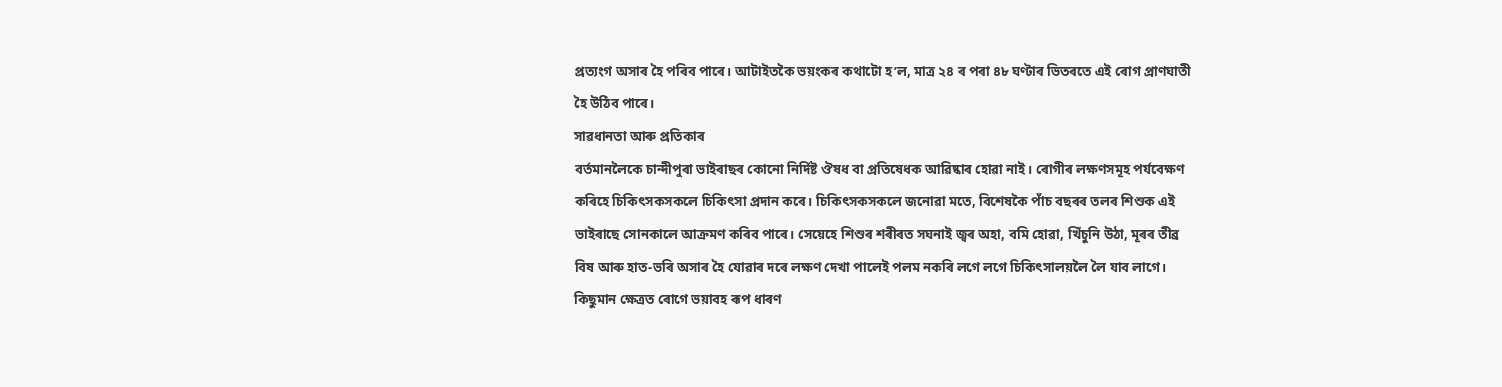প্ৰত্যংগ অসাৰ হৈ পৰিব পাৰে। আটাইতকৈ ভয়ংকৰ কথাটো হ’ল, মাত্ৰ ২৪ ৰ পৰা ৪৮ ঘণ্টাৰ ভিতৰতে এই ৰোগ প্ৰাণঘাতী হৈ উঠিব পাৰে।
সাৱধানতা আৰু প্ৰতিকাৰ
বৰ্তমানলৈকে চান্দীপুৰা ভাইৰাছৰ কোনো নিৰ্দিষ্ট ঔষধ বা প্ৰতিষেধক আৱিষ্কাৰ হোৱা নাই। ৰোগীৰ লক্ষণসমূহ পৰ্যবেক্ষণ কৰিহে চিকিৎসকসকলে চিকিৎসা প্ৰদান কৰে। চিকিৎসকসকলে জনোৱা মতে, বিশেষকৈ পাঁচ বছৰৰ তলৰ শিশুক এই ভাইৰাছে সোনকালে আক্ৰমণ কৰিব পাৰে। সেয়েহে শিশুৰ শৰীৰত সঘনাই জ্বৰ অহা, বমি হোৱা, খিঁচুনি উঠা, মূৰৰ তীব্ৰ বিষ আৰু হাত-ভৰি অসাৰ হৈ যোৱাৰ দৰে লক্ষণ দেখা পালেই পলম নকৰি লগে লগে চিকিৎসালয়লৈ লৈ যাব লাগে। কিছুমান ক্ষেত্ৰত ৰোগে ভয়াবহ ৰূপ ধাৰণ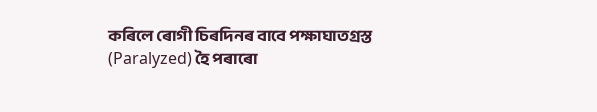কৰিলে ৰোগী চিৰদিনৰ বাবে পক্ষাঘাতগ্ৰস্ত (Paralyzed) হৈ পৰাৰো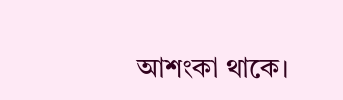আশংকা থাকে।